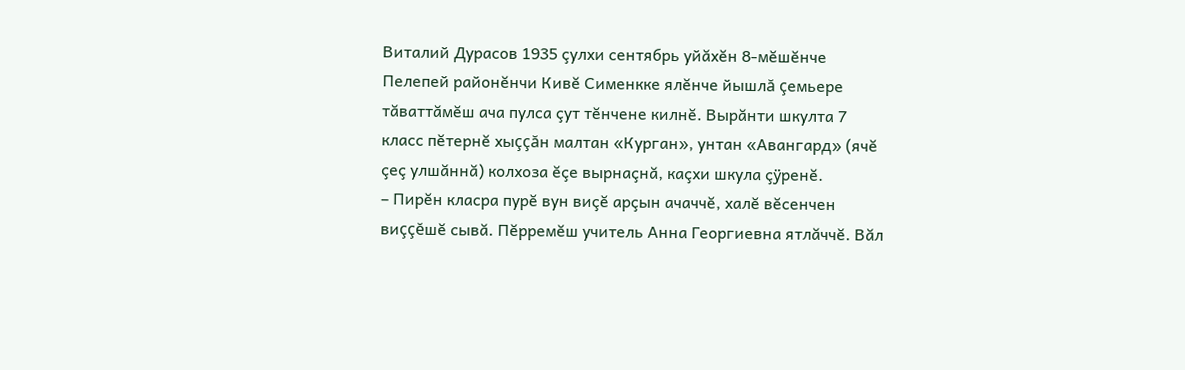Виталий Дурасов 1935 çулхи сентябрь уйăхĕн 8-мĕшĕнче Пелепей районĕнчи Кивĕ Сименкке ялĕнче йышлă çемьере тăваттăмĕш ача пулса çут тĕнчене килнĕ. Вырăнти шкулта 7 класс пĕтернĕ хыççăн малтан «Курган», унтан «Авангард» (ячĕ çеç улшăннă) колхоза ĕçе вырнаçнă, каçхи шкула çÿренĕ.
– Пирĕн класра пурĕ вун виçĕ арçын ачаччĕ, халĕ вĕсенчен виççĕшĕ сывă. Пĕрремĕш учитель Анна Георгиевна ятлăччĕ. Вăл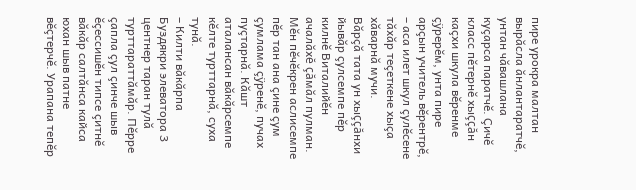пире урокра малтан вырăсла ăнлантаратчĕ, унтан чăвашлана куçарса паратчĕ. Çичĕ класс пĕтернĕ хыççăн каçхи шкула вĕренме çÿрерĕм, унта пире арçын учитель вĕрентрĕ, – аса илет шкул çулĕсене тăхăр теçеткене хыçа хăварнă мучи.
Вăрçă тата ун хыççăнхи йывăр çулсемпе пĕр килнĕ Виталийĕн ачалăхĕ çăмăл пулман. Мĕн пĕчĕкрен аслисемпе пĕр тан ана çине çум çумлама çÿренĕ, пучах пуçтарнă. Кăшт аталансан вăкăрсемпе кĕлте турттарнă, суха тунă.
– Килти вăкăрпа Буздякри элеватора 3 центнер таран тулă турттараттăмăр. Пĕрре çапла çул çинче шыв ĕçессишĕн типсе çитнĕ вăкăр салтăнса кайса юхан шыв патне вĕçтерчĕ. Урапана тепĕр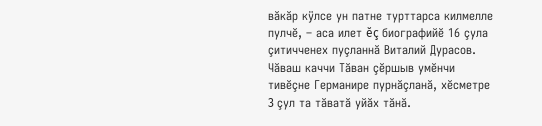вăкăр кÿлсе ун патне турттарса килмелле пулчĕ, – аса илет ĕç биографийĕ 16 çула çитичченех пуçланнă Виталий Дурасов.
Чăваш каччи Тăван çĕршыв умĕнчи тивĕçне Германире пурнăçланă, хĕсметре 3 çул та тăватă уйăх тăнă.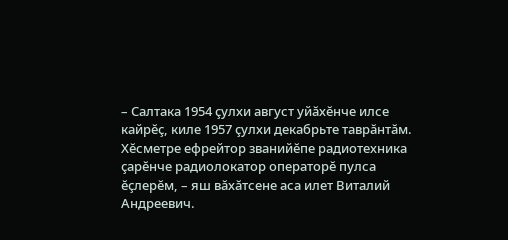– Салтака 1954 çулхи август уйăхĕнче илсе кайрĕç, киле 1957 çулхи декабрьте таврăнтăм. Хĕсметре ефрейтор званийĕпе радиотехника çарĕнче радиолокатор операторĕ пулса ĕçлерĕм, – яш вăхăтсене аса илет Виталий Андреевич.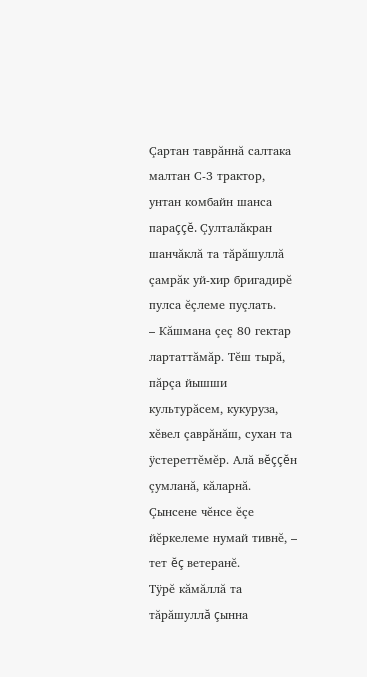Çартан таврăннă салтака малтан С-3 трактор, унтан комбайн шанса параççĕ. Çулталăкран шанчăклă та тăрăшуллă çамрăк уй-хир бригадирĕ пулса ĕçлеме пуçлать.
– Кăшмана çеç 80 гектар лартаттăмăр. Тĕш тырă, пăрçа йышши культурăсем, кукуруза, хĕвел çаврăнăш, сухан та ÿстереттĕмĕр. Алă вĕççĕн çумланă, кăларнă. Çынсене чĕнсе ĕçе йĕркелеме нумай тивнĕ, – тет ĕç ветеранĕ.
Тÿрĕ кăмăллă та тăрăшуллă çынна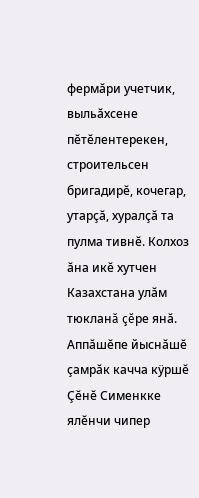фермăри учетчик, выльăхсене пĕтĕлентерекен, строительсен бригадирĕ, кочегар, утарçă, хуралçă та пулма тивнĕ. Колхоз ăна икĕ хутчен Казахстана улăм тюкланă çĕре янă.
Аппăшĕпе йыснăшĕ çамрăк качча кÿршĕ Çĕнĕ Сименкке ялĕнчи чипер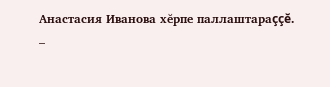Анастасия Иванова хĕрпе паллаштараççĕ.
–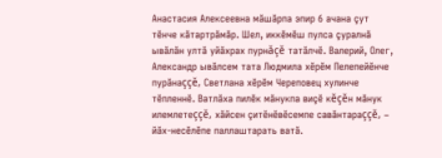Анастасия Алексеевна мăшăрпа эпир 6 ачана çут тĕнче кăтартрăмăр. Шел, иккĕмĕш пулса çуралнă ывăлăн ултă уйăхрах пурнăçĕ татăлчĕ. Валерий, Олег, Александр ывăлсем тата Людмила хĕрĕм Пелепейĕнче пурăнаççĕ, Светлана хĕрĕм Череповец хулинче тĕпленнĕ. Ватлăха пилĕк мăнукпа виçĕ кĕçĕн мăнук илемлетеççĕ, хăйсен çитĕнĕвĕсемпе савăнтараççĕ, – йăх-несĕлĕпе паллаштарать ватă.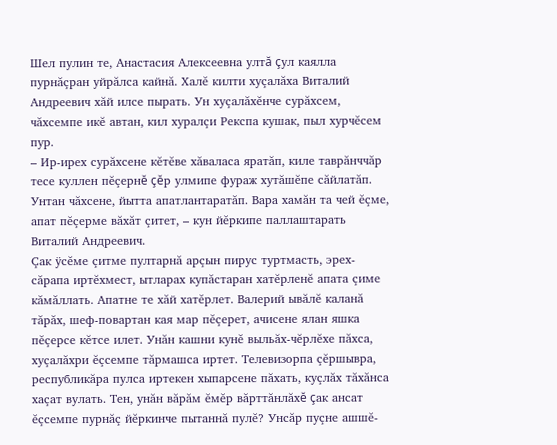Шел пулин те, Анастасия Алексеевна ултă çул каялла пурнăçран уйрăлса кайнă. Халĕ килти хуçалăха Виталий Андреевич хăй илсе пырать. Ун хуçалăхĕнче сурăхсем, чăхсемпе икĕ автан, кил хуралçи Рекспа кушак, пыл хурчĕсем пур.
– Ир-ирех сурăхсене кĕтĕве хăваласа яратăп, киле таврăнччăр тесе куллен пĕçернĕ çĕр улмипе фураж хутăшĕпе сăйлатăп. Унтан чăхсене, йытта апатлантаратăп. Вара хамăн та чей ĕçме, апат пĕçерме вăхăт çитет, – кун йĕркипе паллаштарать Виталий Андреевич.
Çак ÿсĕме çитме пултарнă арçын пирус туртмасть, эрех-сăрапа иртĕхмест, ытларах купăстаран хатĕрленĕ апата çиме кăмăллать. Апатне те хăй хатĕрлет. Валерий ывăлĕ каланă тăрăх, шеф-повартан кая мар пĕçерет, ачисене ялан яшка пĕçерсе кĕтсе илет. Унăн кашни кунĕ выльăх-чĕрлĕхе пăхса, хуçалăхри ĕçсемпе тăрмашса иртет. Телевизорпа çĕршывра, республикăра пулса иртекен хыпарсене пăхать, куçлăх тăхăнса хаçат вулать. Тен, унăн вăрăм ĕмĕр вăрттăнлăхĕ çак ансат ĕçсемпе пурнăç йĕркинче пытаннă пулĕ? Унсăр пуçне ашшĕ-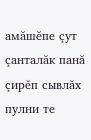амăшĕпе çут çанталăк панă çирĕп сывлăх пулни те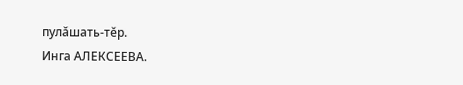пулăшать-тĕр.
Инга АЛЕКСЕЕВА.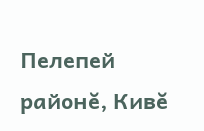Пелепей районĕ, Кивĕ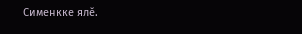Сименкке ялĕ.